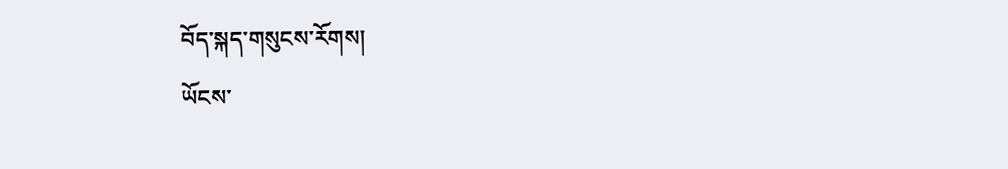བོད་སྐད་གསུངས་རོགས།
ཡོངས་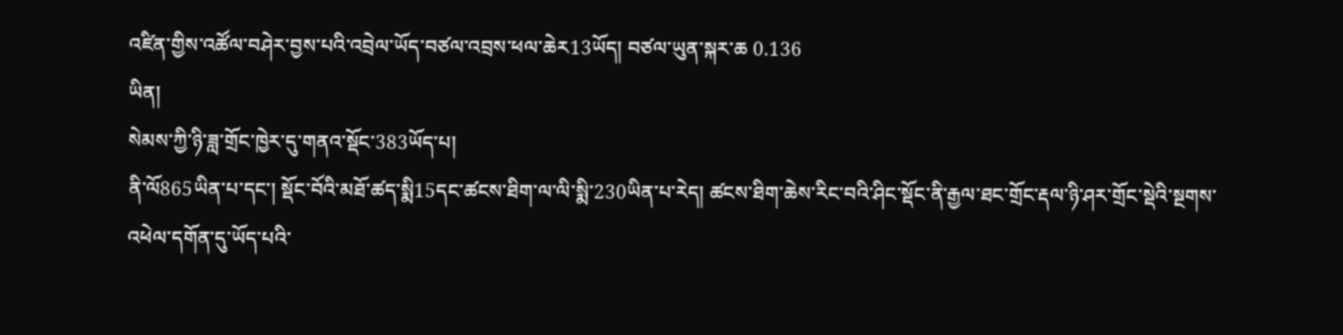འཛིན་གྱིས་འཚོལ་བཤེར་བྱས་པའི་འབྲེལ་ཡོད་བཙལ་འབྲས་ཕལ་ཆེར13ཡོད། བཙལ་ཡུན་སྐར་ཆ 0.136
ཡིན།
སེམས་ཀྱི་ཉི་ཟླ་གྲོང་ཁྱེར་དུ་གནའ་སྡོང་383ཡོད་པ།
ནི་ལོ865ཡིན་པ་དང་། སྡོང་བོའི་མཐོ་ཚད་སྨི15དང་ཚངས་ཐིག་ལ་ལི་སྨི་230ཡིན་པ་རེད། ཚངས་ཐིག་ཆེས་རིང་བའི་ཤིང་སྡོང་ནི་རྒྱལ་ཐང་གྲོང་རྡལ་ཉི་ཤར་གྲོང་སྡེའི་སྔགས་འཕེལ་དགོན་དུ་ཡོད་པའི་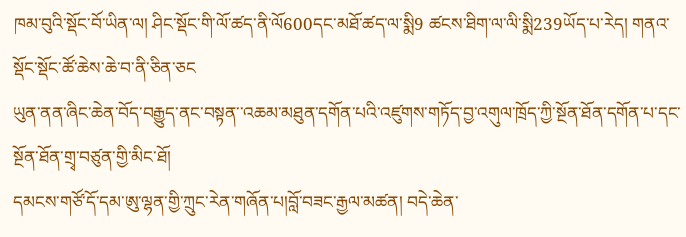ཁམ་བུའི་སྡོང་བོ་ཡིན་ལ། ཤིང་སྡོང་གི་ལོ་ཚད་ནི་ལོ600དང་མཐོ་ཚད་ལ་སྨི9 ཚངས་ཐིག་ལ་ལི་སྨི239ཡོད་པ་རེད། གནའ་སྡོང་སྡོང་ཚོ་ཆེས་ཆེ་བ་ནི་ཅིན་ཅང
ཡུན་ནན་ཞིང་ཆེན་བོད་བརྒྱུད་ནང་བསྟན་་འཆམ་མཐུན་དགོན་པའི་འཛུགས་གཏོད་བྱ་འགུལ་ཁྲོད་ཀྱི་སྔོན་ཐོན་དགོན་པ་དང་སྔོན་ཐོན་གྲྭ་བཙུན་གྱི་མིང་ཐོ།
དམངས་གཙོ་དོ་དམ་ཨུ་ལྷན་གྱི་ཀྲུང་རེན་གཞོན་པ།བློ་བཟང་རྒྱལ་མཚན། བདེ་ཆེན་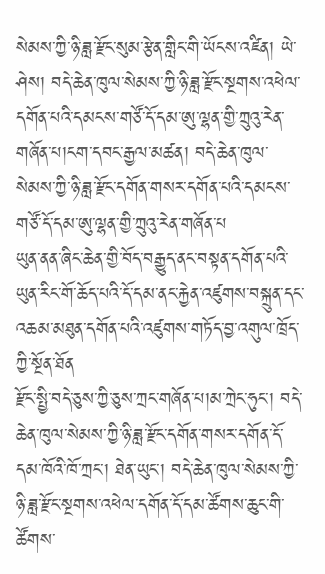སེམས་ཀྱི་ཉི་ཟླ་རྫོང་སུམ་རྩེན་གླིང་གི་ཡོངས་འཛིན། ཡེ་ཤེས། བདེ་ཆེན་ཁུལ་སེམས་ཀྱི་ཉི་ཟླ་རྫོང་སྔགས་འཕེལ་དགོན་པའི་དམངས་གཙོ་དོ་དམ་ཨུ་ལྷན་གྱི་ཀྲུའུ་རེན་གཞོན་པ།ངག་དབང་རྒྱལ་མཚན། བདེ་ཆེན་ཁུལ་སེམས་ཀྱི་ཉི་ཟླ་རྫོང་དགོན་གསར་དགོན་པའི་དམངས་གཙོ་དོ་དམ་ཨུ་ལྷན་གྱི་ཀྲུའུ་རེན་གཞོན་པ
ཡུན་ནན་ཞིང་ཆེན་གྱི་བོད་བརྒྱུད་ནང་བསྟན་དགོན་པའི་ཡུན་རིང་གོ་ཆོད་པའི་དོ་དམ་ནང་རྐྱེན་འཛུགས་བསྐྲུན་དང་འཆམ་མཐུན་དགོན་པའི་འཛུགས་གཏོད་བྱ་འགུལ་ཁྲོད་ཀྱི་སྔོན་ཐོན
རྫོང་སྤྱི་བདེ་ཅུས་ཀྱི་ཅུས་ཀྲང་གཞོན་པ།མ་ཀྲེང་ཧུང་། བདེ་ཆེན་ཁུལ་སེམས་ཀྱི་ཉི་ཟླ་རྫོང་དགོན་གསར་དགོན་དོ་དམ་ཁོའི་ཁོ་ཀྲང་། ཐེན་ཡུང་། བདེ་ཆེན་ཁུལ་སེམས་ཀྱི་ཉི་ཟླ་རྫོང་སྔགས་འཕེལ་དགོན་དོ་དམ་ཚོགས་ཆུང་གི་ཚོགས་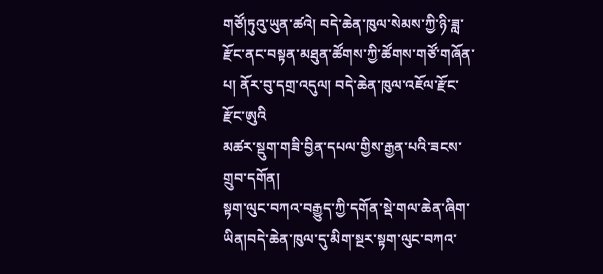གཙོ།ཏུའུ་ཡུན་ཚའེ། བདེ་ཆེན་ཁུལ་སེམས་ཀྱི་ཉི་ཟླ་རྫོང་ནང་བསྟན་མཐུན་ཚོགས་ཀྱི་ཚོགས་གཙོ་གཞོན་པ། ནོར་བུ་དགྲ་འདུལ། བདེ་ཆེན་ཁུལ་འཇོལ་རྫོང་རྫོང་ཨུའི
མཚར་སྡུག་གཟི་བྱིན་དཔལ་གྱིས་རྒྱན་པའི་ཟངས་གྲུབ་དགོན།
སྟག་ལུང་བཀའ་བརྒྱུད་ཀྱི་དགོན་སྡེ་གལ་ཆེན་ཞིག་ཡིན།བདེ་ཆེན་ཁུལ་དུ་མིག་སྔར་སྟག་ལུང་བཀའ་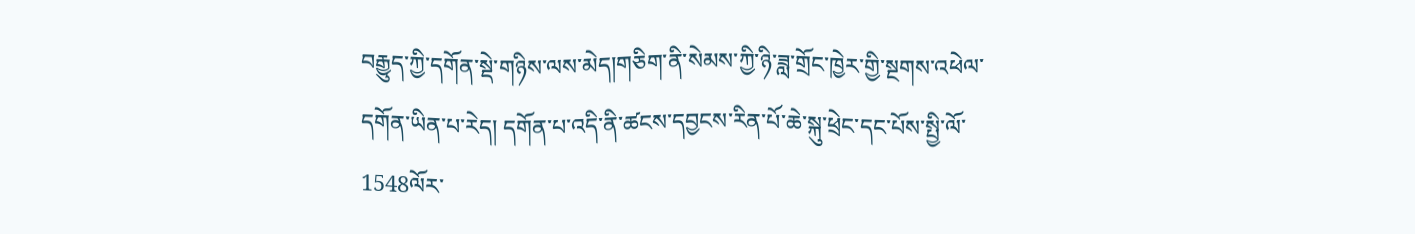བརྒྱུད་ཀྱི་དགོན་སྡེ་གཉིས་ལས་མེད།གཅིག་ནི་སེམས་ཀྱི་ཉི་ཟླ་གྲོང་ཁྱེར་གྱི་སྔགས་འཕེལ་དགོན་ཡིན་པ་རེད། དགོན་པ་འདི་ནི་ཚངས་དབྱངས་རིན་པོ་ཆེ་སྐུ་ཕྲེང་དང་པོས་སྤྱི་ལོ་1548ལོར་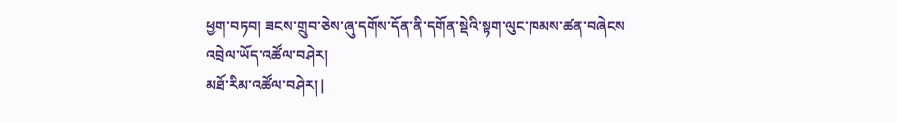ཕྱག་བཏབ། ཟངས་གྲུབ་ཅེས་ཞུ་དགོས་དོན་ནི་དགོན་སྡེའི་སྟག་ལུང་ཁམས་ཚན་བཞེངས
འབྲེལ་ཡོད་འཚོལ་བཤེར།
མཐོ་རིམ་འཚོལ་བཤེར། |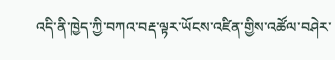འདི་ནི་ཁྱེད་ཀྱི་བཀའ་བརྡ་ལྟར་ཡོངས་འཛིན་གྱིས་འཚོལ་བཤེར་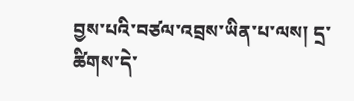བྱས་པའི་བཙལ་འབྲས་ཡིན་པ་ལས། དྲ་ཚིགས་དེ་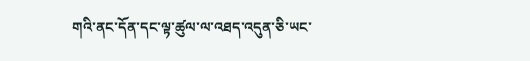གའི་ནང་དོན་དང་ལྟ་ཚུལ་ལ་འཐད་འདུན་ཅི་ཡང་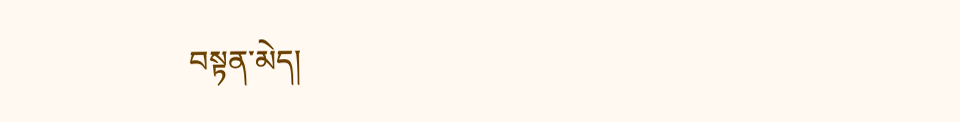བསྟན་མེད།